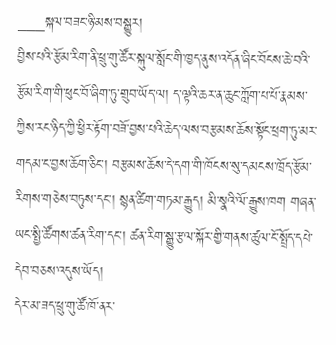___སྐལ་བཟང་ཉི་མས་བསྒྱུར།
བྱིས་པའི་རྩོམ་རིག་ནི་ཕྲུ་གུ་ཚོར་སྐུལ་སློང་གི་ཁྱད་ནུས་འདོན་ཞིང་བོངས་ཆེ་བའི་རྩོམ་རིག་གི་ཕུང་བོ་ཞིག་ཏུ་གྲུབ་ཡོད་ལ། ད་ལྟའི་ཆར་ན་ཆུང་ཀློག་པ་པོ་རྣམས་ཀྱིས་རང་ཉིད་ཀྱི་ཕྱིར་རྟོག་བཟོ་བྱས་པའི་ཆེད་ལས་བརྩམས་ཆོས་སྟོང་ཕྲག་ཏུ་མར་གདམ་ང་བྱས་ཆོག་ཅིང་། བརྩམས་ཆོས་དེ་དག་གི་ཁོངས་སུ་དམངས་ཁྲོད་རྩོམ་རིགས་གཅེས་བཏུས་དང་། སྙན་ཚིག་གཏམ་རྒྱུད། མི་སྣའི་ལོ་རྒྱུས་ཁག གཞན་ཡང་སྤྱི་ཚོགས་ཚན་རིག་དང་། ཚན་རིག་སྒྱུ་རྩལ་སྐོར་གྱི་གནས་ཚུལ་ངོ་སྤྲོད་དཔེ་དེབ་བཅས་འདུས་ཡོད།
དེར་མ་ཟད་ཕྲུ་གུ་ཚོ་ཁོ་ནར་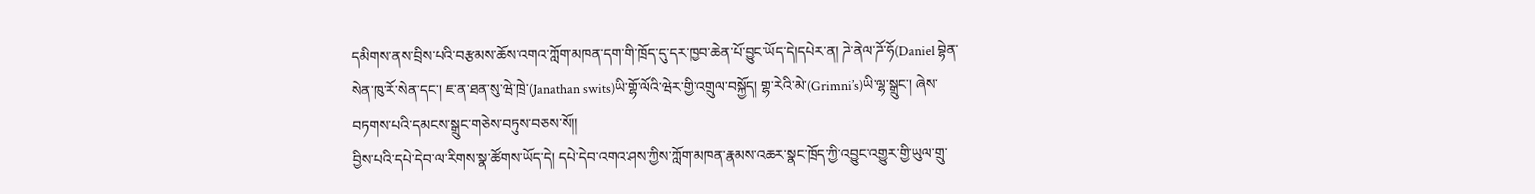དམིགས་ནས་བྲིས་པའི་བརྩམས་ཆོས་འགའ་ཀློག་མཁན་དག་གི་ཁྲོད་དུ་དར་ཁྱབ་ཆེན་པོ་བྱུང་ཡོད་དེ།དཔེར་ན། ཌེ་ནེལ་ཌོ་ཧོ(Daniel བྷེན་སེན་ཁུ་རོ་སེན་དང་། ཇ་ན་ཐན་སུ་ཝེ་ཁྲེ་(Janathan swits)ཡི་གྷོ་ལོའི་ཝེར་གྱི་འགྲུལ་བསྐྱོད། གྷ་རེའི་མེ་(Grimni’s)ཡི་ལྷ་སྒྲུང་། ཞེས་བཏགས་པའི་དམངས་སྒྲུང་གཅེས་བཏུས་བཅས་སོ།།
བྱིས་པའི་དཔེ་དེབ་ལ་རིགས་སྣ་ཚོགས་ཡོད་དེ། དཔེ་དེབ་འགའ་ཤས་ཀྱིས་ཀློག་མཁན་རྣམས་འཆར་སྣང་ཁྲོད་ཀྱི་འབྱུང་འགྱུར་གྱི་ཡུལ་གྲུ་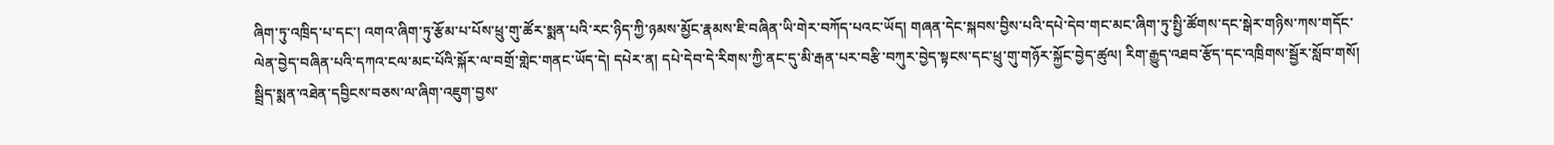ཞིག་ཏུ་འཁྲིད་པ་དང་། འགའ་ཞིག་ཏུ་རྩོམ་པ་པོས་ཕྲུ་གུ་ཚོར་སྨན་པའི་རང་ཉིད་ཀྱི་ཉམས་མྱོང་རྣམས་ཇི་བཞིན་ཡི་གེར་བཀོད་པའང་ཡོད། གཞན་དེང་སྐབས་བྱིས་པའི་དཔེ་དེབ་གང་མང་ཞིག་ཏུ་སྤྱི་ཚོགས་དང་སྒེར་གཉིས་ཀས་གདོང་ལེན་བྱེད་བཞིན་པའི་དཀའ་ངལ་མང་པོའི་སྐོར་ལ་བགྲོ་གླེང་གནང་ཡོད་དེ། དཔེར་ན། དཔེ་དེབ་དེ་རིགས་ཀྱི་ནང་དུ་མི་རྒན་པར་བརྩི་བཀུར་བྱེད་སྟངས་དང་ཕྲུ་གུ་གཉོར་སྐྱོང་བྱེད་ཚུལ། རིག་རྒྱུད་འཐབ་རྩོད་དང་འཁྲིགས་སྦྱོར་སློབ་གསོ། སྦྲིད་སྨན་འཐེན་དབྱིངས་བཅས་ལ་ཞིག་འཇུག་བྱས་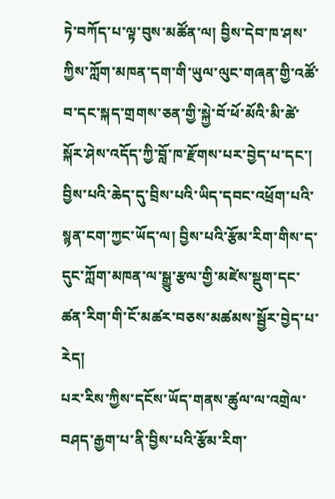ཏེ་བཀོད་པ་ལྟ་བུས་མཚོན་ལ། བྱིས་དེབ་ཁ་ཤས་ཀྱིས་ཀློག་མཁན་དག་གི་ཡུལ་ལུང་གཞན་གྱི་འཚོ་བ་དང་སྐད་གྲགས་ཅན་གྱི་སྐྱེ་བོ་ཕོ་མོའི་མི་ཚེ་སྐོར་ཤེས་འདོད་ཀྱི་བློ་ཁ་རྫོགས་པར་བྱེད་པ་དང་། བྱིས་པའི་ཆེད་དུ་བྲིས་པའི་ཡིད་དབང་འཕྲོག་པའི་སྙན་ངག་ཀྱང་ཡོད་ལ། བྱིས་པའི་རྩོམ་རིག་གིས་ད་དུང་ཀློག་མཁན་ལ་སྒྱུ་རྩལ་གྱི་མཛེས་སྡུག་དང་ཚན་རིག་གི་ངོ་མཚར་བཅས་མཚམས་སྦྱོར་བྱེད་པ་རེད།
པར་རིས་ཀྱིས་དངོས་ཡོད་གནས་ཚུལ་ལ་འགྲེལ་བཤད་རྒྱག་པ་ནི་བྱིས་པའི་རྩོམ་རིག་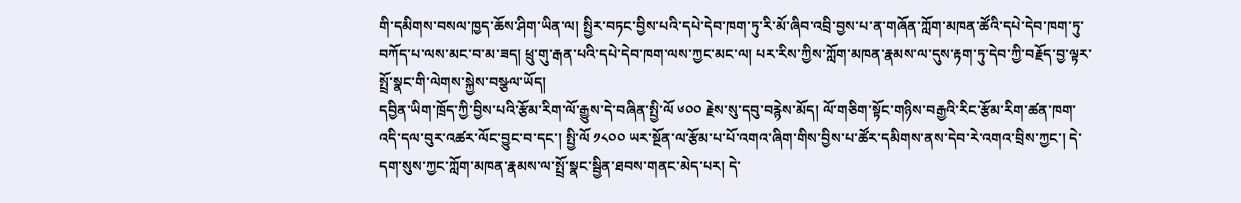གི་དམིགས་བསལ་ཁྱད་ཆོས་ཤིག་ཡིན་ལ། སྤྱིར་བཏང་བྱིས་པའི་དཔེ་དེབ་ཁག་ཏུ་རི་མོ་ཞིབ་འབྲི་བྱས་པ་ན་གཞོན་ཀློག་མཁན་ཚོའི་དཔེ་དེབ་ཁག་ཏུ་བཀོད་པ་ལས་མང་བ་མ་ཟད། ཕྲུ་གུ་རྒན་པའི་དཔེ་དེབ་ཁག་ལས་ཀྱང་མང་ལ། པར་རིས་ཀྱིས་ཀློག་མཁན་རྣམས་ལ་དུས་རྟག་ཏུ་དེབ་ཀྱི་བརྗོད་བྱ་ལྟར་སྤྲོ་སྣང་གི་ལེགས་སྐྱེས་བསྩལ་ཡོད།
དབྱིན་ཡིག་ཁྲོད་ཀྱི་བྱིས་པའི་རྩོམ་རིག་ལོ་རྒྱུས་དེ་བཞིན་སྤྱི་ལོ ༦༠༠ རྗེས་སུ་དབུ་བརྙེས་མོད། ལོ་གཅིག་སྟོང་གཉིས་བརྒྱའི་རིང་རྩོམ་རིག་ཚན་ཁག་འདི་དལ་བུར་འཚར་ལོང་བྱུང་བ་དང་། སྤྱི་ལོ ༡༨༠༠ ཡར་སྔོན་ལ་རྩོམ་པ་པོ་འགའ་ཞིག་གིས་བྱིས་པ་ཚོར་དམིགས་ནས་དེབ་རེ་འགའ་བྲིས་ཀྱང་། དེ་དག་སུས་ཀྱང་ཀློག་མཁན་རྣམས་ལ་སྤྲོ་སྣང་སྦྱིན་ཐབས་གནང་མེད་པར། དེ་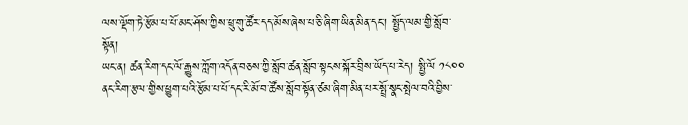ལས་ལྡོག་ཏེ་རྩོམ་པ་པོ་མང་ཤོས་ཀྱིས་ཕྲུ་གུ་ཚོར་དད་མོས་ཞེས་པ་ཅི་ཞིག་ཡིན་མིན་དང་། སྤྱོད་ལམ་གྱི་སློབ་སྟོན།
ཡང་ན། ཚན་རིག་དང་ལོ་རྒྱུས་ཀློག་འདོན་བཅས་ཀྱི་སློབ་ཚན་སློབ་སྟངས་སྐོར་བྲིས་ཡོད་པ་རེད། སྤྱི་ལོ ༡༨༠༠ ནང་རིག་རྩལ་གྱིས་ཕྱུག་པའི་རྩོམ་པ་པོ་དང་རི་མོ་བ་ཚོས་སློབ་སྟོན་ཙམ་ཞིག་མིན་པར་སྤྲོ་སྣང་སྤེལ་བའི་བྱིས་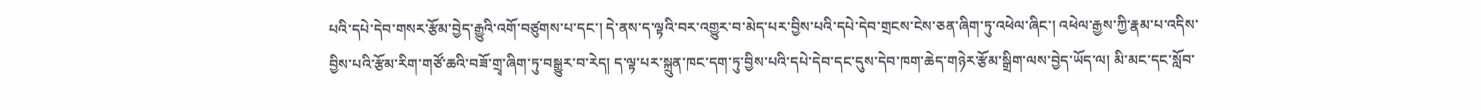པའི་དཔེ་དེབ་གསར་རྩོམ་བྱེད་རྒྱུའི་འགོ་བཙུགས་པ་དང་། དེ་ནས་ད་ལྟའི་བར་འགྱུར་བ་མེད་པར་བྱིས་པའི་དཔེ་དེབ་གྲངས་ངེས་ཅན་ཞིག་ཏུ་འཕེལ་ཞིང་། འཕེལ་རྒྱས་ཀྱི་རྣམ་པ་འདིས་བྱིས་པའི་རྩོམ་རིག་གཙོ་ཆའི་བཟོ་གྲྭ་ཞིག་ཏུ་བསྒྱུར་བ་རེད། ད་ལྟ་པར་སྐྲུན་ཁང་དག་ཏུ་བྱིས་པའི་དཔེ་དེབ་དང་དུས་དེབ་ཁག་ཆེད་གཉེར་རྩོམ་སྒྲིག་ལས་བྱེད་ཡོད་ལ། མི་མང་དང་སློབ་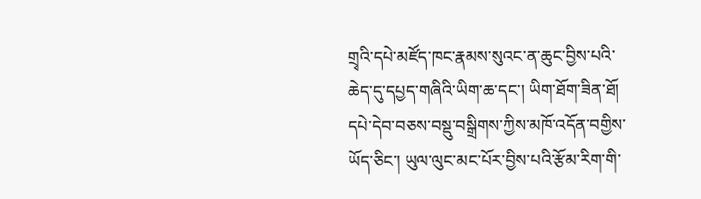གྲྭའི་དཔེ་མཛོད་ཁང་རྣམས་སུའང་ན་ཆུང་བྱིས་པའི་ཆེད་དུ་དཔྱད་གཞིའི་ཡིག་ཆ་དང་། ཡིག་ཐོག་ཟིན་ཐོ། དཔེ་དེབ་བཅས་བསྡུ་བསྒྲིགས་ཀྱིས་མཁོ་འདོན་བགྱིས་ཡོད་ཅིང་། ཡུལ་ལུང་མང་པོར་བྱིས་པའི་རྩོམ་རིག་གི་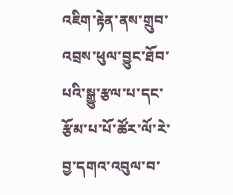འཇིག་རྟེན་ནས་གྲུབ་འབྲས་ཕུལ་བྱུང་ཐོབ་པའི་སྒྱུ་རྩལ་པ་དང་རྩོམ་པ་པོ་ཚོར་ལོ་རེ་བྱ་དགའ་འབུལ་བ་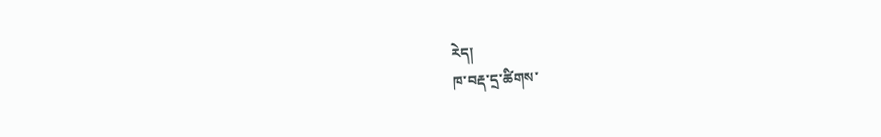རེད།
ཁ་བརྡ་དྲ་ཚིགས་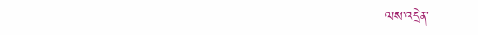ལས་འདྲེན་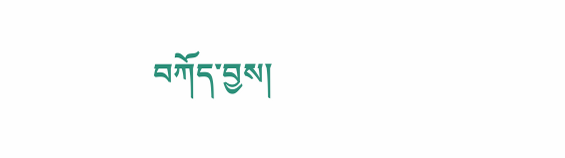བཀོད་བྱས།